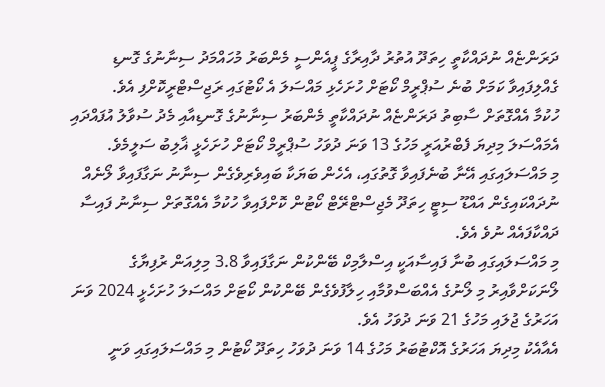ދަރަންޏެއް ނުދައްކާތީ ހިތަދޫ އުތުރު ދާއިރާގެ ޕީއެންސީ މެންބަރު މުހައްމަދު ސިނާނުގެ ގޮނޑި ގެއްލިފައިވާ ކަމަށް ބުނެ ސުޕްރީމް ކޯޓަށް ހުށަހެޅި މައްސަލަ އެ ކޯޓުގައި ރަޖިސްޓްރީކޮށްފި އެވެ.
ހުކުމާ އެއްގޮތަށް ސާބިތު ދަރަންޏެއް ނުދައްކާތީ މެންބަރު ސިނާނުގެ ގޮނޑިއާއި މެދު ސުވާލު އުފައްދައި އެމައްސަލަ މިދިޔަ ފެބްރުއަރީ މަހުގެ 13 ވަނަ ދުވަހު ސުޕްރީމް ކޯޓަށް ހުށަހެޅީ ޣާލިބު ސަލީމެވެ.
މި މައްސަލައިގައި އޭނާ ބުނެފައިވާ ގޮތުގައި، އެހެން ބަޔަކާ ބައިވެރިވެގެން ސިނާނު ނަގާފައިވާ ލޯނެއް ނުދައްކައިގެން އައްޑޫ ސިޓީ ހިތަދޫ މެޖިސްޓްރޭޓް ކޯޓުން ކޮށްފައިވާ ހުކުމާ އެއްގޮތަށް ސިނާނު ފައިސާ ދައްކާފައެއް ނުވެ އެވެ.
މި މައްސަލައިގައި ބުނާ ފައިސާއަކީ އިސްލާމިކް ބޭންކުން ނަގާފައިވާ 3.8 މިލިއަން ރުފިޔާގެ ލޯނަކަށްވާއިރު މި ލޯނުގެ އެއްބަސްވުމާއި ހިލާފުވެގެން ބޭންކުން ކޯޓަށް މައްސަލަ ހުށަހެޅީ 2024 ވަނަ އަހަރުގެ ޖުލައި މަހުގެ 21 ވަނަ ދުވަހު އެވެ.
އެއާއެކު މިދިޔަ އަހަރުގެ އޮކްޓުބަރު މަހުގެ 14 ވަނަ ދުވަހު ހިތަދޫ ކޯޓުން މި މައްސަލައިގައި ވަނީ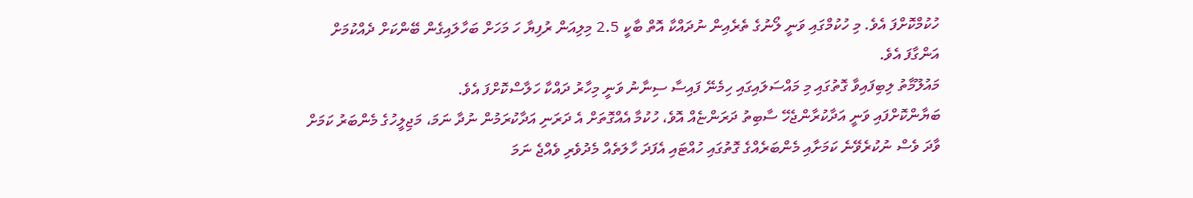ހުކުމްކޮށްފަ އެވެ. މި ހުކުމްގައި ވަނީ ލޯނުގެ ތެރެއިން ނުދައްކާ އޮތް ބާކީ 2.5 މިލިއަން ރުފިޔާ ހަ މަހަށް ބަހާލައިގެން ބޭންކަށް ދެއްކުމަށް އަންގާފަ އެވެ.
މައުލޫމާތު ލިބިފައިވާ ގޮތުގައި މި މައްސަލައިގައި ހިމެނޭ ފައިސާ ސިނާނު ވަނީ މިހާރު ދައްކާ ހަލާސްކޮށްފަ އެވެ.
ބަޔާންކޮށްފައި ވަނީ އަދާކުރާންޖެހޭ ސާބިތު ދަރަންޏެއް އޮވެ، ހުކުމާ އެއްގޮތަށް އެ ދަރަނި އަދާކުރަމުން ނުދާ ނަމަ، މަޖިލީހުގެ މެންބަރު ކަމަށް ވާދަ ވެސް ނުކުރެވޭނެ ކަމަށާއި މެންބަރެއްގެ ގޮތުގައި ހުއްޓައި އެފަދަ ހާލަތެއް މެދުވެރި ވެއްޖެ ނަމަ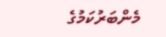މެންބަރުކަމުގެ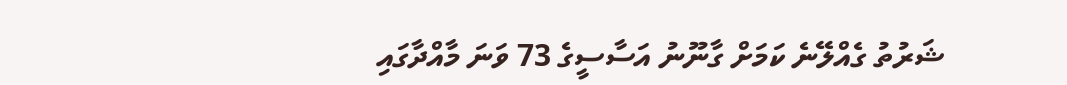ޝަރުތު ގެއްލޭނެ ކަމަށް ގާނޫނު އަސާސީގެ 73 ވަނަ މާއްދާގައި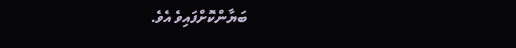ބަޔާންކޮށްފައިވެ އެވެ.